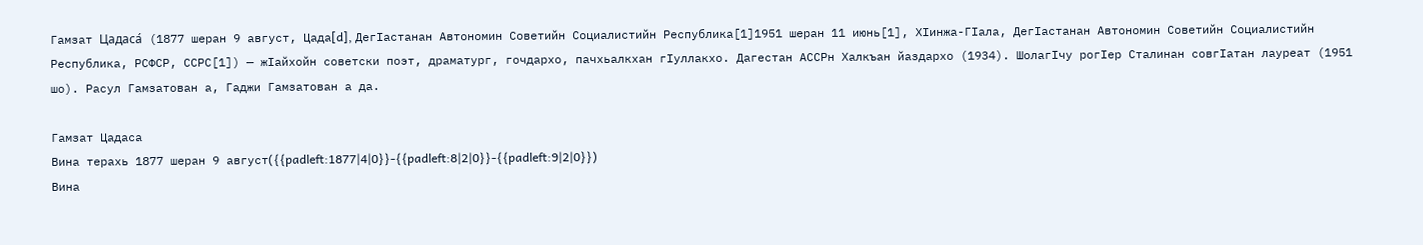Гамзат Цадаса́ (1877 шеран 9 август, Цада[d], ДегӀастанан Автономин Советийн Социалистийн Республика[1]1951 шеран 11 июнь[1], ХӀинжа-ГӀала, ДегӀастанан Автономин Советийн Социалистийн Республика, РСФСР, ССРС[1]) — жӀайхойн советски поэт, драматург, гочдархо, пачхьалкхан гӀуллакхо. Дагестан АССРн Халкъан йаздархо (1934). ШолагӀчу рогӀер Сталинан совгӀатан лауреат (1951 шо). Расул Гамзатован а, Гаджи Гамзатован а да.

Гамзат Цадаса
Вина терахь 1877 шеран 9 август({{padleft:1877|4|0}}-{{padleft:8|2|0}}-{{padleft:9|2|0}})
Вина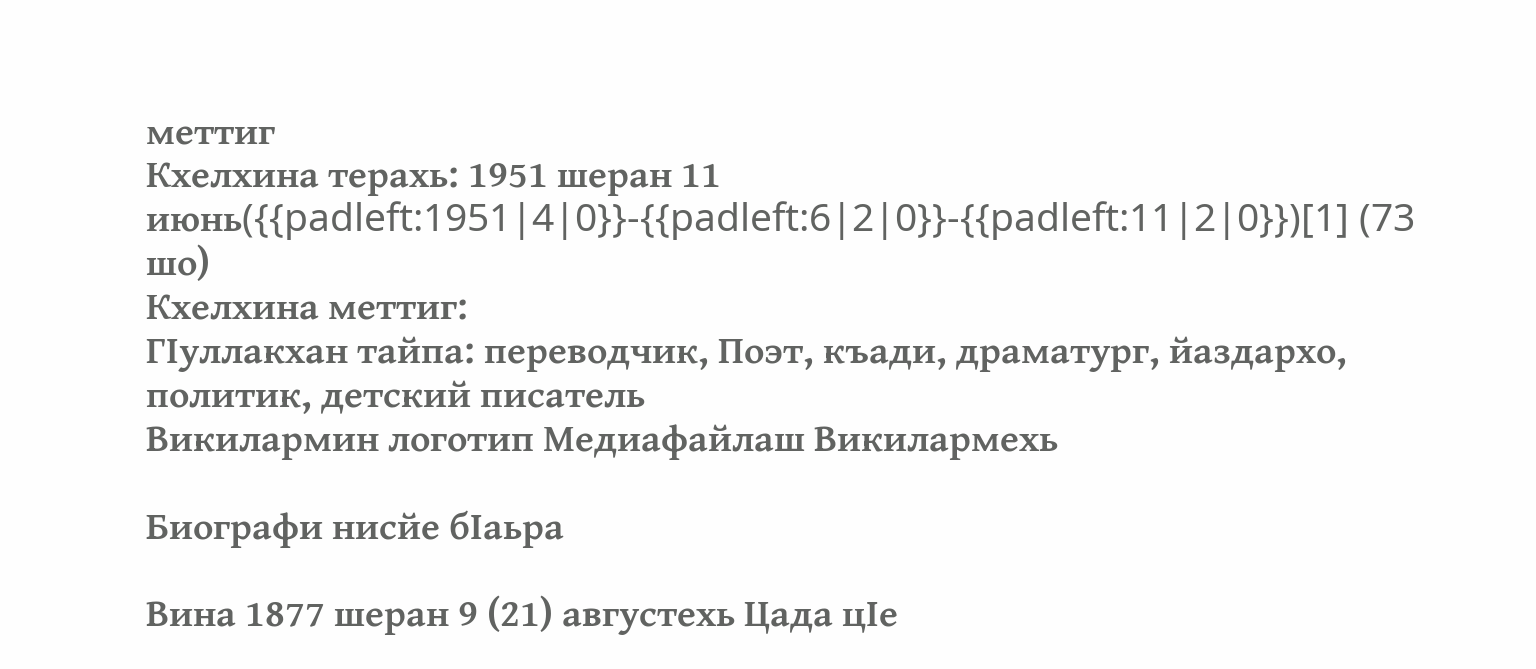меттиг
Кхелхина терахь: 1951 шеран 11 июнь({{padleft:1951|4|0}}-{{padleft:6|2|0}}-{{padleft:11|2|0}})[1] (73 шо)
Кхелхина меттиг:
ГӀуллакхан тайпа: переводчик, Поэт, къади, драматург, йаздархо, политик, детский писатель
Викилармин логотип Медиафайлаш Викилармехь

Биографи нисйе бӀаьра

Вина 1877 шеран 9 (21) августехь Цада цӀе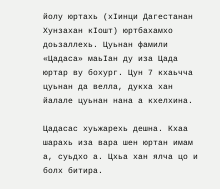йолу юртахь (хӀинци Дагестанан Хунзахан кӀошт) юртбахамхо доьзаллехь. Цуьнан фамили «Цадаса» маьӀан ду иза Цада юртар ву бохург. Цун 7 кхаьчча цуьнан да велла, дукха хан йалале цуьнан нана а кхелхина.

Цадасас хуьжарехь дешна. Кхаа шарахь иза вара шен юртан имам а, суьдхо а. Цхьа хан ялча цо и болх битира.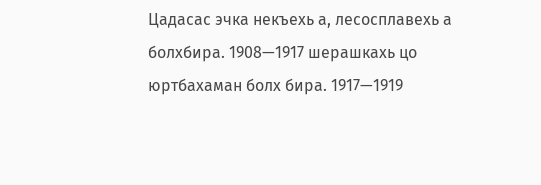Цадасас эчка некъехь а, лесосплавехь а болхбира. 1908—1917 шерашкахь цо юртбахаман болх бира. 1917—1919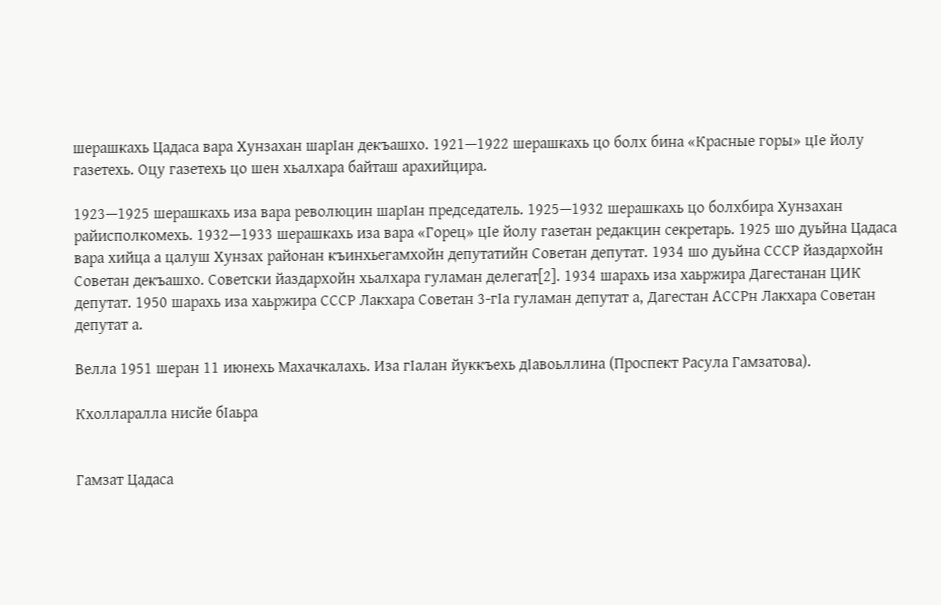шерашкахь Цадаса вара Хунзахан шарӀан декъашхо. 1921—1922 шерашкахь цо болх бина «Красные горы» цӀе йолу газетехь. Оцу газетехь цо шен хьалхара байташ арахийцира.

1923—1925 шерашкахь иза вара революцин шарӀан председатель. 1925—1932 шерашкахь цо болхбира Хунзахан райисполкомехь. 1932—1933 шерашкахь иза вара «Горец» цӀе йолу газетан редакцин секретарь. 1925 шо дуьйна Цадаса вара хийца а цалуш Хунзах районан къинхьегамхойн депутатийн Советан депутат. 1934 шо дуьйна СССР йаздархойн Советан декъашхо. Советски йаздархойн хьалхара гуламан делегат[2]. 1934 шарахь иза хаьржира Дагестанан ЦИК депутат. 1950 шарахь иза хаьржира СССР Лакхара Советан 3-гӀа гуламан депутат а, Дагестан АССРн Лакхара Советан депутат а.

Велла 1951 шеран 11 июнехь Махачкалахь. Иза гӀалан йуккъехь дӀавоьллина (Проспект Расула Гамзатова).

Кхолларалла нисйе бӀаьра


Гамзат Цадаса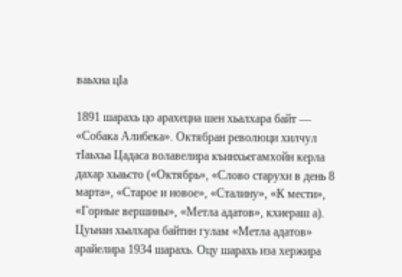ваьхна цӀа

1891 шарахь цо арахецна шен хьалхара байт — «Собака Алибека». Октябран революци хилчул тӀаьхьа Цадаса волавелира къинхьегамхойн керла дахар хьаьсто («Октябрь», «Слово старухи в день 8 марта», «Старое и новое», «Сталину», «К мести», «Горные вершины», «Метла адатов», кхиераш а). Цуьнан хьалхара байтин гулам «Метла адатов» арайелира 1934 шарахь. Оцу шарахь иза хержира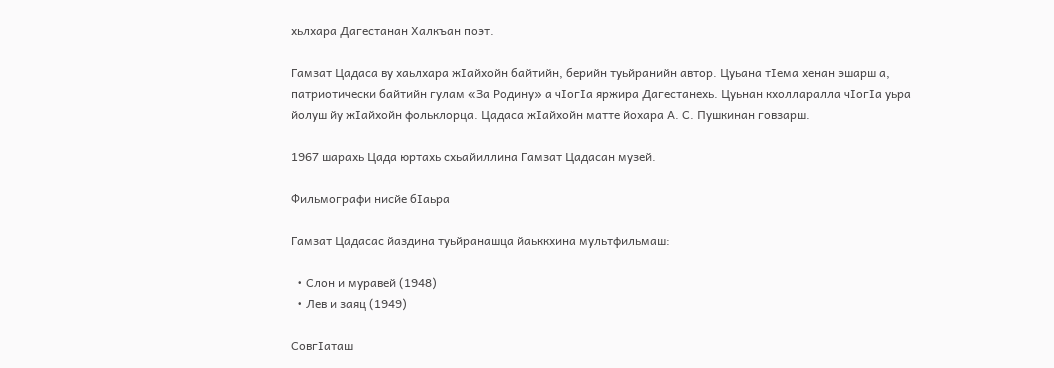хьлхара Дагестанан Халкъан поэт.

Гамзат Цадаса ву хаьлхара жӀайхойн байтийн, берийн туьйранийн автор. Цуьана тӀема хенан эшарш а, патриотически байтийн гулам «За Родину» а чӀогӀа яржира Дагестанехь. Цуьнан кхолларалла чӀогӀа уьра йолуш йу жӀайхойн фольклорца. Цадаса жӀайхойн матте йохара А. С. Пушкинан говзарш.

1967 шарахь Цада юртахь схьайиллина Гамзат Цадасан музей.

Фильмографи нисйе бӀаьра

Гамзат Цадасас йаздина туьйранашца йаьккхина мультфильмаш:

  • Слон и муравей (1948)
  • Лев и заяц (1949)

СовгӀаташ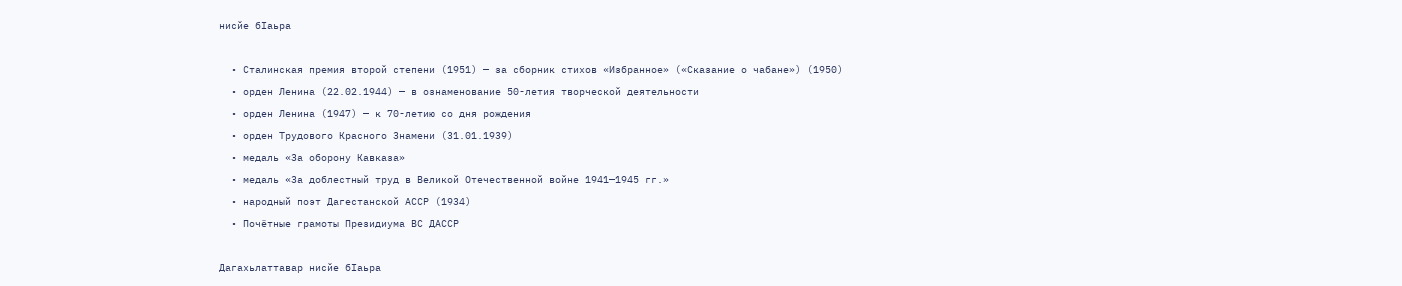нисйе бӀаьра

  • Сталинская премия второй степени (1951) — за сборник стихов «Избранное» («Сказание о чабане») (1950)
  • орден Ленина (22.02.1944) — в ознаменование 50-летия творческой деятельности
  • орден Ленина (1947) — к 70-летию со дня рождения
  • орден Трудового Красного Знамени (31.01.1939)
  • медаль «За оборону Кавказа»
  • медаль «За доблестный труд в Великой Отечественной войне 1941—1945 гг.»
  • народный поэт Дагестанской АССР (1934)
  • Почётные грамоты Президиума ВС ДАССР

Дагахьлаттавар нисйе бӀаьра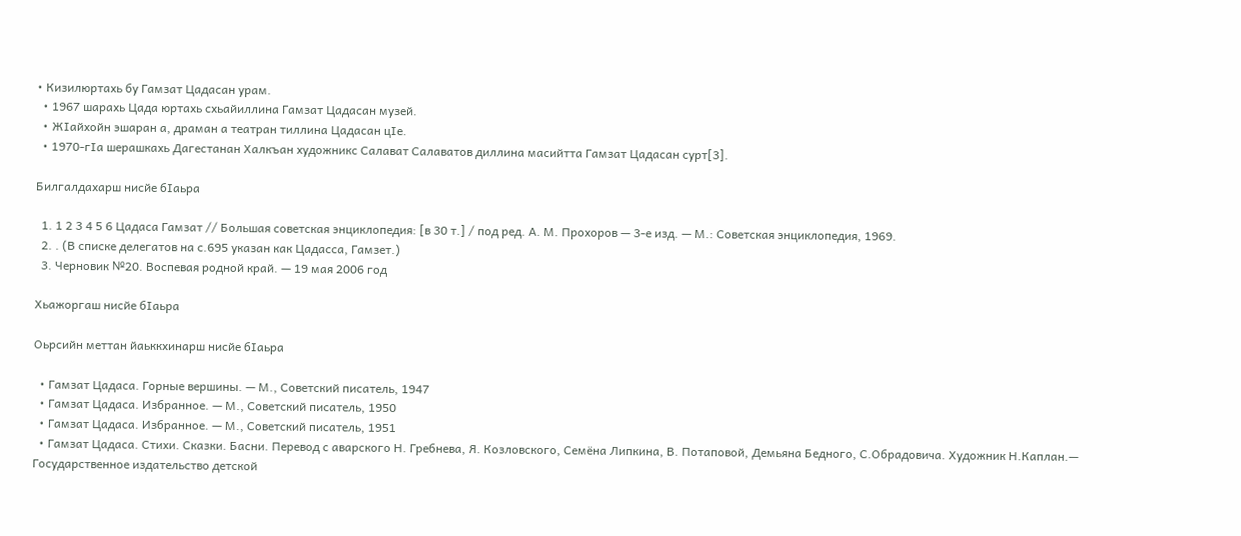• Кизилюртахь бу Гамзат Цадасан урам.
  • 1967 шарахь Цада юртахь схьайиллина Гамзат Цадасан музей.
  • ЖӀайхойн эшаран а, драман а театран тиллина Цадасан цӀе.
  • 1970-гӀа шерашкахь Дагестанан Халкъан художникс Салават Салаватов диллина масийтта Гамзат Цадасан сурт[3].

Билгалдахарш нисйе бӀаьра

  1. 1 2 3 4 5 6 Цадаса Гамзат // Большая советская энциклопедия: [в 30 т.] / под ред. А. М. Прохоров — 3-е изд. — М.: Советская энциклопедия, 1969.
  2. . (В списке делегатов на с.695 указан как Цадасса, Гамзет.)
  3. Черновик №20. Воспевая родной край. — 19 мая 2006 год

Хьажоргаш нисйе бӀаьра

Оьрсийн меттан йаьккхинарш нисйе бӀаьра

  • Гамзат Цадаса. Горные вершины. — М., Советский писатель, 1947
  • Гамзат Цадаса. Избранное. — М., Советский писатель, 1950
  • Гамзат Цадаса. Избранное. — М., Советский писатель, 1951
  • Гамзат Цадаса. Стихи. Сказки. Басни. Перевод с аварского Н. Гребнева, Я. Козловского, Семёна Липкина, В. Потаповой, Демьяна Бедного, С.Обрадовича. Художник Н.Каплан.— Государственное издательство детской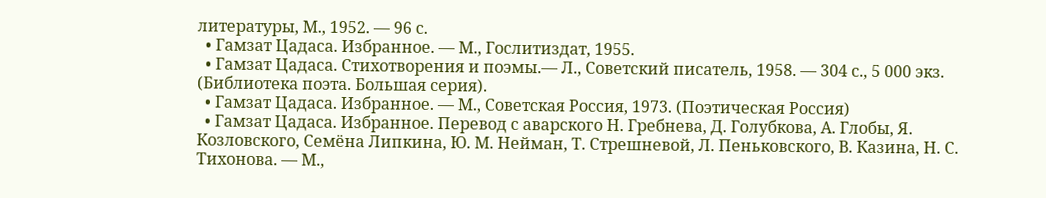литературы, М., 1952. — 96 с.
  • Гамзат Цадаса. Избранное. — М., Гослитиздат, 1955.
  • Гамзат Цадаса. Стихотворения и поэмы.— Л., Советский писатель, 1958. — 304 с., 5 000 экз. (Библиотека поэта. Большая серия).
  • Гамзат Цадаса. Избранное. — М., Советская Россия, 1973. (Поэтическая Россия)
  • Гамзат Цадаса. Избранное. Перевод с аварского Н. Гребнева, Д. Голубкова, А. Глобы, Я. Козловского, Семёна Липкина, Ю. М. Нейман, Т. Стрешневой, Л. Пеньковского, В. Казина, Н. С. Тихонова. — М.,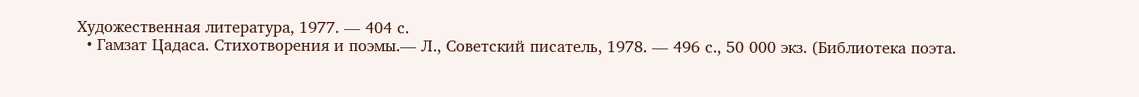Художественная литература, 1977. — 404 с.
  • Гамзат Цадаса. Стихотворения и поэмы.— Л., Советский писатель, 1978. — 496 с., 50 000 экз. (Библиотека поэта.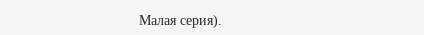Малая серия).